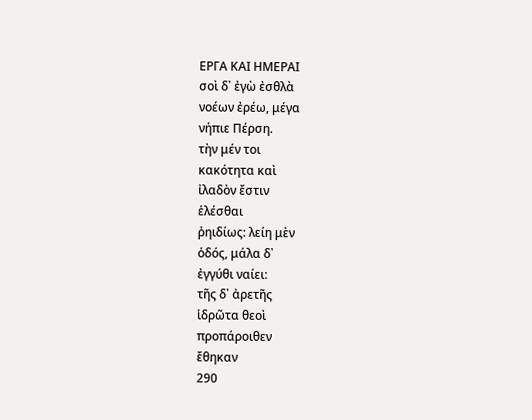ΕΡΓΑ ΚΑΙ ΗΜΕΡΑΙ
σοὶ δ᾽ ἐγὼ ἐσθλὰ
νοέων ἐρέω, μέγα
νήπιε Πέρση.
τὴν μέν τοι
κακότητα καὶ
ἰλαδὸν ἔστιν
ἑλέσθαι
ῥηιδίως: λείη μὲν
ὁδός, μάλα δ᾽
ἐγγύθι ναίει:
τῆς δ᾽ ἀρετῆς
ἱδρῶτα θεοὶ
προπάροιθεν
ἔθηκαν
290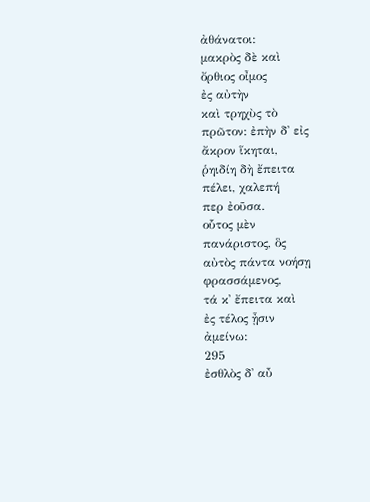ἀθάνατοι:
μακρὸς δὲ καὶ
ὄρθιος οἶμος
ἐς αὐτὴν
καὶ τρηχὺς τὸ
πρῶτον: ἐπὴν δ᾽ εἰς
ἄκρον ἵκηται,
ῥηιδίη δὴ ἔπειτα
πέλει, χαλεπή
περ ἐοῦσα.
οὗτος μὲν
πανάριστος, ὃς
αὐτὸς πάντα νοήσῃ
φρασσάμενος,
τά κ᾽ ἔπειτα καὶ
ἐς τέλος ᾖσιν
ἀμείνω:
295
ἐσθλὸς δ᾽ αὖ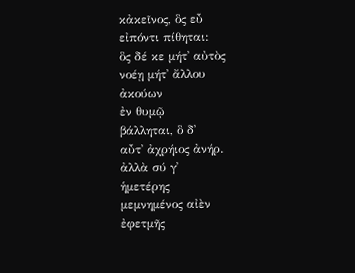κἀκεῖνος, ὃς εὖ
εἰπόντι πίθηται:
ὃς δέ κε μήτ᾽ αὐτὸς
νοέῃ μήτ᾽ ἄλλου
ἀκούων
ἐν θυμῷ
βάλληται, ὃ δ᾽
αὖτ᾽ ἀχρήιος ἀνήρ.
ἀλλὰ σύ γ᾽
ἡμετέρης
μεμνημένος αἰὲν
ἐφετμῆς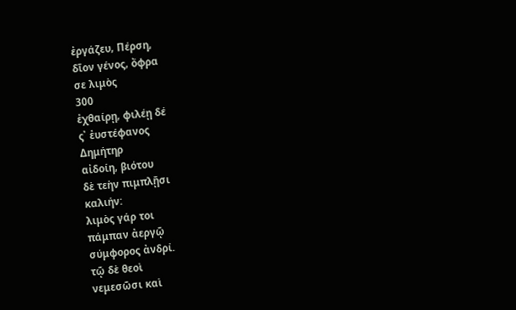ἐργάζευ, Πέρση,
δῖον γένος, ὄφρα
σε λιμὸς
300
ἐχθαίρῃ, φιλέῃ δέ
ς᾽ ἐυστέφανος
Δημήτηρ
αἰδοίη, βιότου
δὲ τεὴν πιμπλῇσι
καλιήν:
λιμὸς γάρ τοι
πάμπαν ἀεργῷ
σύμφορος ἀνδρί.
τῷ δὲ θεοὶ
νεμεσῶσι καὶ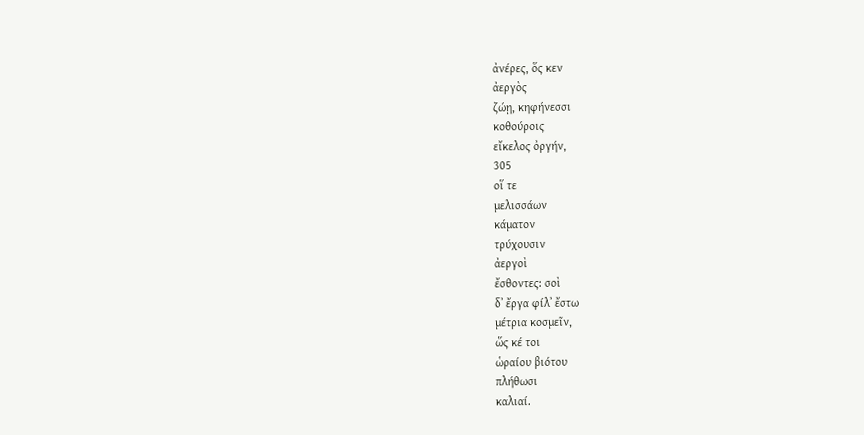ἀνέρες, ὅς κεν
ἀεργὸς
ζώῃ, κηφήνεσσι
κοθούροις
εἴκελος ὀργήν,
305
οἵ τε
μελισσάων
κάματον
τρύχουσιν
ἀεργοὶ
ἔσθοντες: σοὶ
δ᾽ ἔργα φίλ᾽ ἔστω
μέτρια κοσμεῖν,
ὥς κέ τοι
ὡραίου βιότου
πλήθωσι
καλιαί.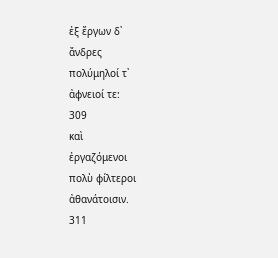ἐξ ἔργων δ᾽
ἄνδρες
πολύμηλοί τ᾽
ἀφνειοί τε:
309
καὶ
ἐργαζόμενοι
πολὺ φίλτεροι
ἀθανάτοισιν.
311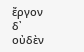ἔργον δ᾽ οὐδὲν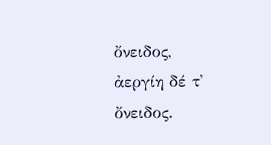ὄνειδος,
ἀεργίη δέ τ᾽
ὄνειδος.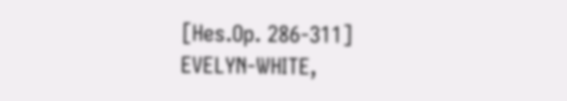[Hes.Op. 286-311]
EVELYN-WHITE,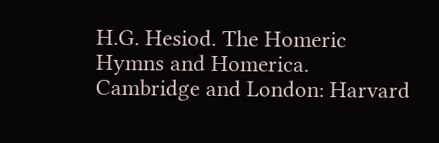H.G. Hesiod. The Homeric Hymns and Homerica. Cambridge and London: Harvard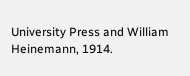University Press and William Heinemann, 1914.